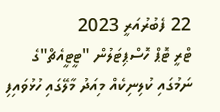22 ފެބުރުއަރީ 2023
ޓްރީ ޓޮޕް ހޮސްޕިޓަލުން "ޓީޓީއެޗް"ގެ ނަމުގައި ކުލިނިކެއް މިއަދު މާލޭގައި ހުޅުވައިފި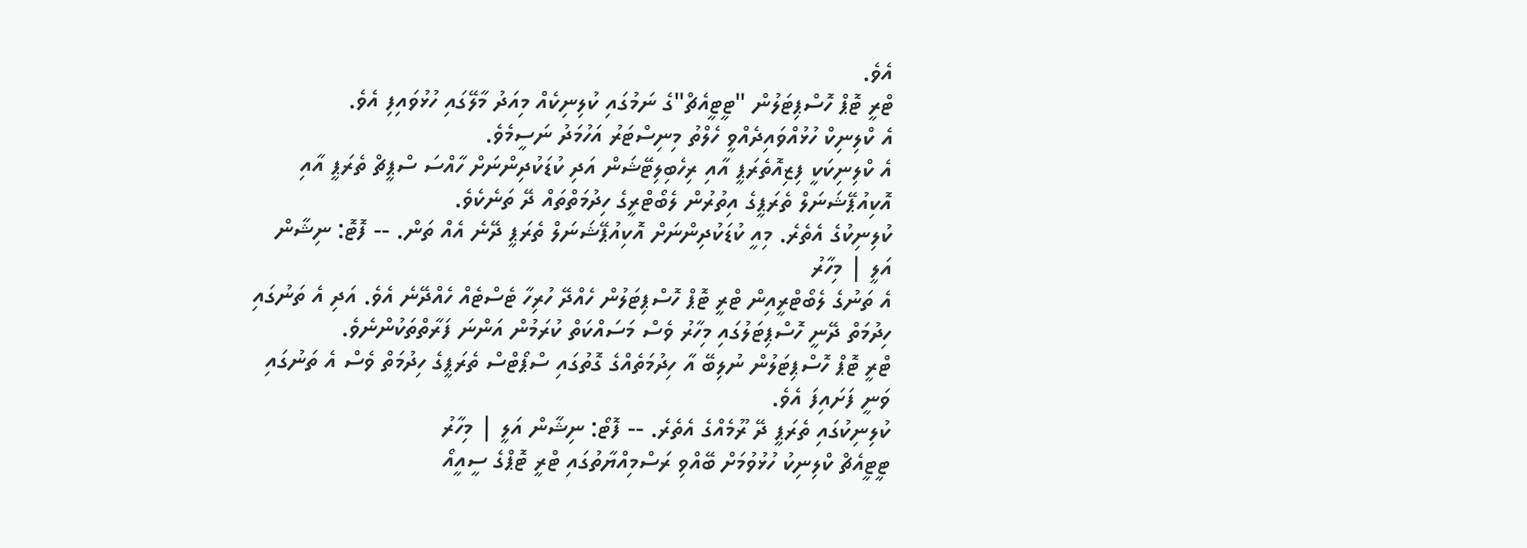އެވެ.
ޓްރީ ޓޮޕް ހޮސްޕިޓަލުން "ޓީޓީއެޗް"ގެ ނަމުގައި ކުލިނިކެއް މިއަދު މާލޭގައި ހުޅުވައިފި އެވެ.
އެ ކްލިނިކް ހުޅުއްވައިދެއްވީ ހެލްތު މިނިސްޓަރު އަހުމަދު ނަސީމެވެ.
އެ ކްލިނިކަކީ ފިޒިއޮތެރަޕީ އާއި ރިހެބިލިޓޭޝަން އަދި ކުޑަކުދިންނަށް ހާއްސަ ސްޕީޗް ތެރަޕީ އާއި އޮކިއުޕޭޝަނަލް ތެރަޕީގެ އިތުރުން ލެބޯޓްރީގެ ހިދުމަތްތައް ދޭ ތަނެކެވެ.
ކުލިނިކުގެ އެތެރެ. މިއީ ކުޑަކުދިންނަށް އޮކިއުޕޭޝަނަލް ތެރަޕީ ދޭނެ އެއް ތަން. -- ފޮޓޮ: ނިޝާން އަލީ | މިހާރު
އެ ތަނުގެ ލެބޯޓްރީއިން ޓްރީ ޓޮޕް ހޮސްޕިޓަލުން ހެއްދޭ ހުރިހާ ޓެސްޓެއް ހެއްދޭނެ އެވެ. އަދި އެ ތަނުގައި ހިދުމަތް ދޭނީ ހޮސްޕިޓަލުގައި މިހާރު ވެސް މަސައްކަތް ކުރަމުން އަންނަ ފަރާތްތަކުންނެވެ.
ޓްރީ ޓޮޕް ހޮސްޕިޓަލުން ނުލިބޭ އާ ހިދުމަތެއްގެ ގޮތުގައި ސްޕޯޓްސް ތެރަޕީގެ ހިދުމަތް ވެސް އެ ތަނުގައި ވަނީ ފަށައިފަ އެވެ.
ކުލިނިކުގައި ތެރަޕީ ދޭ ރޫމެއްގެ އެތެރެ. -- ފޮޓޯ: ނިޝާން އަލީ | މިހާރު
ޓީޓީއެޗް ކްލިނިކު ހުޅުވުމަށް ބޭއްވި ރަސްމިއްޔާތުގައި ޓްރީ ޓޮޕްގެ ސީއީއޯ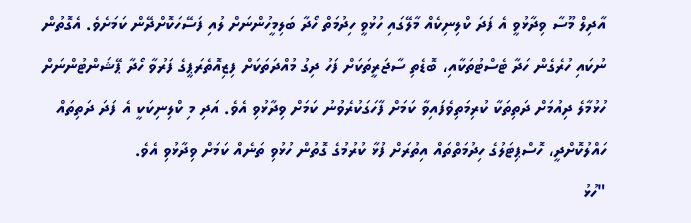އާދިލް މޫސާ ވިދާޅުވީ އެ ފަދަ ކްލިނިކެއް މާލޭގައި ހުޅުވީ ހިދުމަތް ހޯދާ ބަލިމީހުންނަށް ލުއި ފަސޭހަކޮށްދޭން ކަމަށެވެ. އެގޮތުން ނުކައި ހުރެގެން ހަދާ ޓެސްޓުތަކާއި، ބޮޑެތި ސާޖަރީތަކަށް ފަހު ދިގު މުއްދަތަކަށް ފިޒިއޮތެރަޕީގެ ފަރުވާ ހޯދާ ޕޭޝަންޓުންނަށް ހުޅުމާލެ ދިއުމަށް ދަތިތަކާ ކުރިމަތިވެފައިވާ ކަމަށް ފާހަގަކުރެވުނު ކަމަށް ވިދާޅުވި އެވެ. އަދި މި ކްލިނިކަކީ އެ ފަދަ ދަތިތައް ހައްލުކޮށްދީ، ހޮސްޕިޓަލުގެ ހިދުމަތްތައް އިތުރަށް ފުޅާ ކުރުމުގެ ގޮތުން ހުޅުވި ތަނެއް ކަމަށް ވިދާޅުވި އެވެ.
"ހުޅު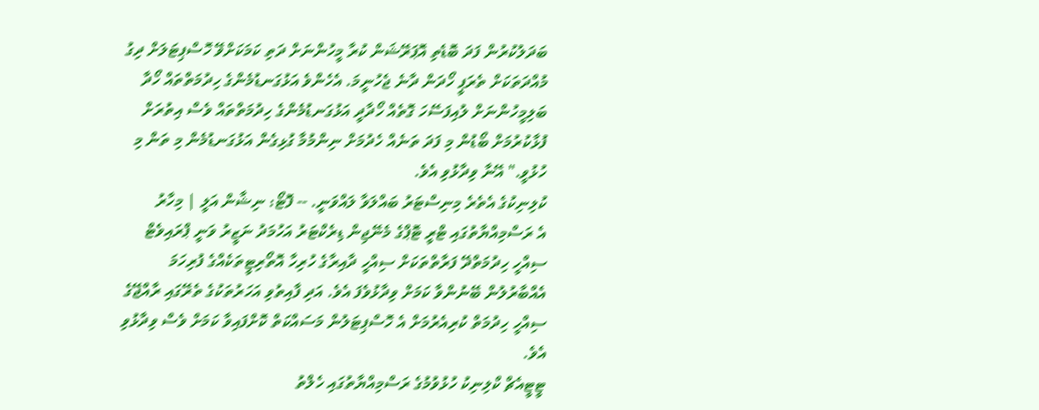ބަދަލުކުރުން ފަދަ ބޮޑެތި އޮޕަރޭޝަން ކުރާ މީހުންނަށް ދަތި ކަމަކަށްވޭ ހޮސްޕިޓަލަށް ދިގު މުއްދަތަކަށް ތެރަޕީ ހޯދަން ދާނެ ޖެހުނީމަ. އެހެންވެ އަޅުގަނޑުމެންގެ ހިދުމަތްތައް ހޯދާ ބަލިމީހުންނަށް ލުއިފަސޭހަ ގޮތެއް ހޯދާދީ އަޅުގަނޑުމެންގެ ހިދުމަތްތައް ވެސް އިތުރަށް ފުޅާކުރުމަށް ބޯޑުން މި ފަދަ ތަނެއް ހެދުމަށް ނިންމުމާ ގުޅިގެން އަޅުގަނޑުމެން މި ތަން މި ހުޅުވީ." އޭނާ ވިދާޅުވި އެވެ.
ކުލިނިކުގެ އެތެރެ މިނިސްޓަރު ބައްލަވާ ލައްވަނީ. -- ފޮޓޯ: ނިޝާން އަލީ | މިހާރު
އެ ރަސްމިއްޔާތުގައި ޓްރީ ޓޮޕްގެ މެނޭޖިން ޑިރެކްޓަރު އަހުމަދު ނަޒީރު ވަނީ ޕްރައިވެޓް ސިއްހީ ހިދުމަތްދޭ ފަރާތްތަކަށް ސިއްހީ ދާއިރާގެ ހުރިހާ އޮތޯރިޓީތަކެއްގެ ފުރިހަމަ އެއްބާރުލުން ބޭނުންވާ ކަމަށް ވިދާޅުވެފަ އެވެ. އަދި ފާއިތުވި އަހަރުތަކުގެ ތެރޭގައި ރާއްޖޭގެ ސިއްހީ ހިދުމަތް ކުރިއެރުމަށް އެ ހޮސްޕިޓަލުން މަސައްކަތް ކޮށްފައިވާ ކަމަށް ވެސް ވިދާޅުވި އެވެ.
ޓީޓީއެޗް ކްލިނިކު ހުޅުވުމުގެ ރަސްމިއްޔާތުގައި ހެލްތު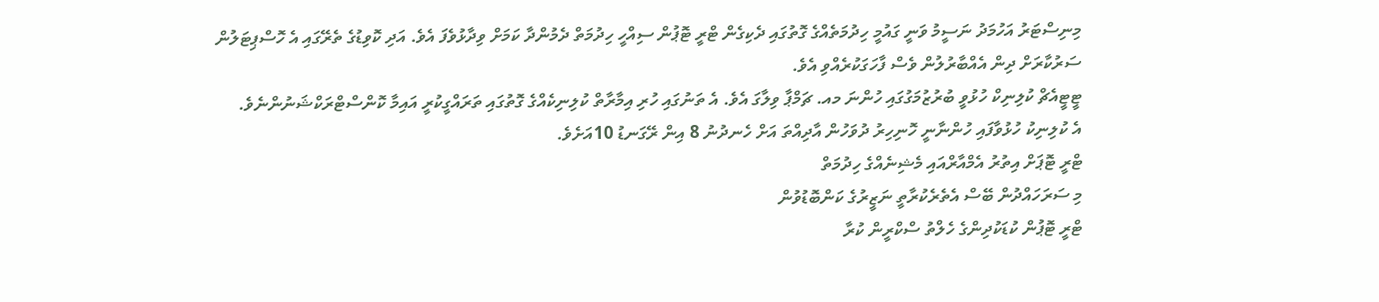މިނިސްޓަރު އަހުމަދު ނަސީމު ވަނީ ގައުމީ ހިދުމަތެއްގެ ގޮތުގައި ދެކިގެން ޓްރީ ޓޮޕުން ސިއްހީ ހިދުމަތް ދެމުންދާ ކަމަށް ވިދާޅުވެފަ އެވެ. އަދި ކޮވިޑުގެ ތެރޭގައި އެ ހޮސްޕިޓަލުން ސަރުކާރަށް ދިން އެއްބާރުލުން ވެސް ފާހަގަކުރެއްވި އެވެ.
ޓީޓީއެޗް ކުލިނިކް ހުޅުވީ ބުރުޒުމަގުގައި ހުންނަ މއ. ޗަމްޕާ ވިލާގަ އެވެ. އެ ތަނުގައި ހުރި އިމާރާތް ކުލިނިކެއްގެ ގޮތުގައި ތަރައްގީކުރީ އައިމާ ކޮންސްޓްރަކްޝަނުންނެވެ.
އެ ކުލިނިކު ހުޅުވާފައި ހުންނާނީ ހޮނިހިރު ދުވަހުން އާދިއްތަ އަށް ހެނދުނު 8 އިން ރޭގަނޑު 10އަށެވެ.
ޓްރީ ޓޮޕަށް އިތުރު އެމްއާރްއައި މެޝިނެއްގެ ހިދުމަތް
މި ސަރަހައްދުން ބޭސް އެތެރެކުރާތީ ނަޒީރުގެ ކަންބޮޑުވުން
ޓްރީ ޓޮޕުން ކުޑަކުދިންގެ ހެލްތު ސްކްރީން ކުރާ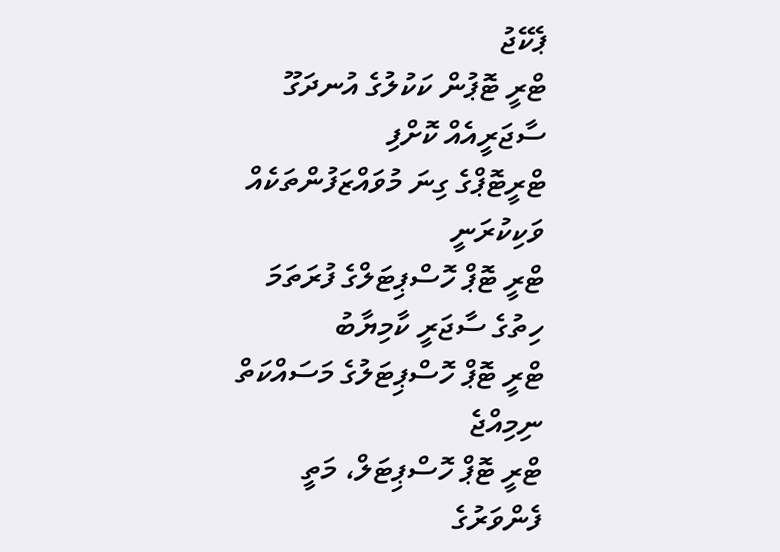ޕެކޭޖު
ޓްރީ ޓޮޕުން ކަކުލުގެ އުނދަގޫ ސާޖަރީއެއް ކޮށްފި
ޓްރީޓޮޕްގެ ގިނަ މުވައްޒަފުންތަކެއް ވަކިކުރަނީ
ޓްރީ ޓޮޕް ހޮސްޕިޓަލްގެ ފުރަތަމަ ހިތުގެ ސާޖަރީ ކާމިޔާބު
ޓްރީ ޓޮޕް ހޮސްޕިޓަލުގެ މަސައްކަތް ނިމިއްޖެ
ޓްރީ ޓޮޕް ހޮސްޕިޓަލް، މަތީ ފެންވަރުގެ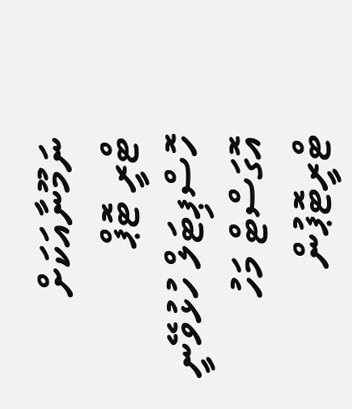ނަމޫނާއަކަށް
ޓްރީ ޓޮޕް ހޮސްޕިޓަލް ހުޅުވޭނީ އޮގަސްޓް މަހު
ޓްރީޓޮޕުން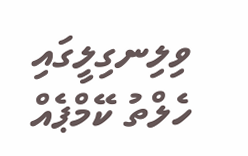ވިލިނގިލީގައި ހެލްތު ކޭމްޕެއް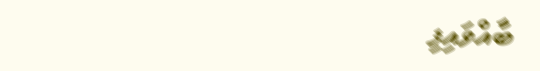ބާއްވައިފި